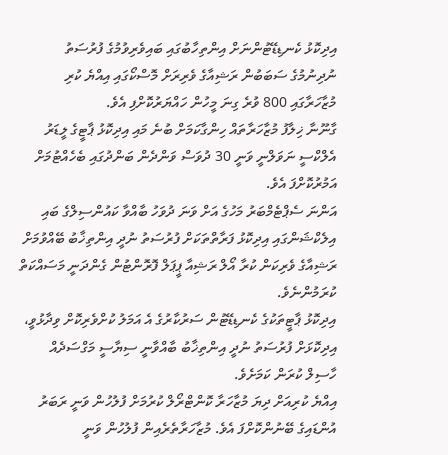އިދިކޮޅު ކެނޑިޑޭޓުންނަށް އިންތިހާބުގައި ބައިވެރިވުމުގެ ފުރުސަތު ނުދިނުމުގެ ސަބަބުން ރަޝިއާގެ ވެރިރަށް މޮސްކޯގައި އިއްޔެ ކުރި މުޒާހަރާގައި 800 ވުރެ ގިނަ މީހުން ހައްޔަރުކޮށްފި އެވެ.
ގާނޫނާ ޚިލާފު މުޒާހަރާތައް ހިންގާކަމަށް ބުނެ މައި އިދިކޮޅު ޕާޓީގެ ލީޑަރު އެލްކްސީ ނަވަލްނީ ވަނީ 30 ދުވަސް ވަންދެން ބަންދުގައި ބެހެއްޓުމަށް އަމުރުކޮށްފަ އެވެ.
އަންނަ ސެޕްޓެމްބަރު މަހުގެ އަށް ވަނަ ދުވަހު ބާއްވާ ކައުންސިލްގެ ބައި އިލެކްޝަންގައި އިދިކޮޅު ފަރާތްތަކަށް ފުރުސަތު ނުދީ އިންތިޚާބު ބޭއްވުމަށް ރަޝިއާގެ ވެރިކަން ކުރާ އޯލް ރަޝިއާ ޕީޕަލް ފޮރޮންޓުން ގެންދަނީ މަސައްކަތް ކުރަމުންނެވެ.
އިދިކޮޅު ޕާޓީތަކުގެ ކެނޑިޑޭޓުން ސަރުކާރުގެ އެ އަމަލު ކުށްވެރިކޮށް ވިދާޅުވީ، އިދިކޮޅަށް ފުރުސަތު ނުދީ އިންތިޚާބު ބާއްވާނީ ސިޔާސީ މަގްސަދެއް ހާސިލް ކުރަން ކަމަށެވެ.
އިއްޔެ ކުރިއަށް ދިޔަ މުޒާހަރާ ކޮންޓްރޯލް ކުރުމަށް ފުލުހުން ވަނީ ރަބަރު އުންޑައިގެ ބޭނުންކޮށްފަ އެވެ. މުޒާހަރާތެރެއިން ފުލުހުން ވަނީ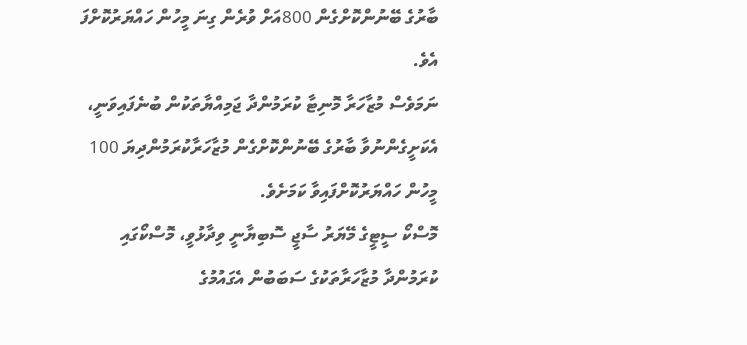ބާރުގެ ބޭނުންކޮށްގެން 800އަށް ވުރެން ގިނަ މީހުން ހައްޔަރުކޮށްފަ އެވެ.
ނަމަވެސް މުޒާހަރާ މޮނިޓާ ކުރަމުންދާ ޖަމިއްޔާތަކުން ބުނެފައިވަނީ، އެކަށީގެންނުވާ ބާރުގެ ބޭނުންކޮށްގެން މުޒާހަރާކުރަމުންދިޔަ 100 މީހުން ހައްޔަރުކޮށްފައިވާ ކަމަށެވެ.
މޮސްކޯ ސީޓީގެ މޭޔަރު ސާޖީ ސޮބިޔާނީ ވިދާޅުވީ، މޮސްކޯގައި ކުރަމުންދާ މުޒާހަރާތަކުގެ ސަބަބުން އެގައުމުގެ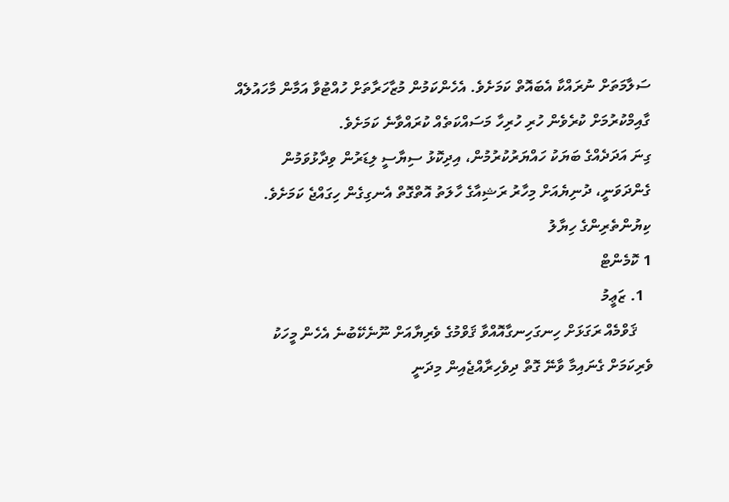ސަލާމަތަށް ނުރައްކާ އެބައޮތް ކަމަށެވެ. އެހެންކަމުން މުޒާހަރާތަށް ހުއްޓުވާ އަމާން މާހައުލެއް ގާއިމްކުރުމަށް ކުރެވެން ހުރި ހުރިހާ މަސައްކަތެއް ކުރައްވާނެ ކަމަށެވެ.
ގިނަ އަދަދެއްގެ ބަޔަކު ހައްޔަރުކުރުމުން، އިދިކޮޅު ސިޔާސީ ލިޑަރުން ވިދާޅުވަމުން ގެންދަވަނީ، ދުނިޔެއަށް މިހާރު ރަޝިއާގެ ހާލަތު އޮތްގޮތް އެނގިގެން ހިގައްޖެ ކަމަށެވެ.
ކިޔުންތެރިންގެ ހިޔާލު
1 ކޮމެންޓް
  1. ޒަޢީމު
    ޤަވްމެއް ރަގަޅަށް ހިނގަހިނގާއޮއްވާ ޤަވްމުގެ ވެރިޔާއަށް ނޫނެކޭބުނެ އެހެން މީހަކު ވެރިކަމަށް ގެނައިމާ ވާނޭ ގޮތް ދިވެހިރާއްޖެއިން މިދަނީ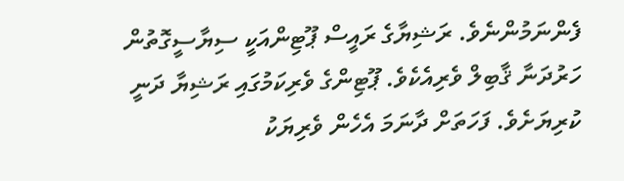ފެންނަމުންނެވެ. ރަޝިޔާގެ ރައީސް ޕޫޓިންއަކީ ސިޔާސީގޮތުން ހަރުދަނާ ޤާބިލް ވެރިއެކެވެ. ޕޫޓިންގެ ވެރިކަމުގައި ރަޝިޔާ ދަނީ ކުރިޔަށެވެ. ފަހަތަށް ދާނަމަ އެހެން ވެރިޔަކު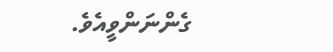ގެންނަންވީއެވެ.